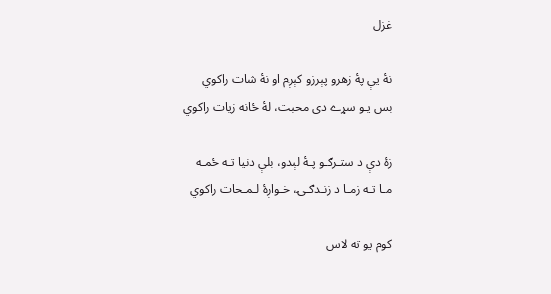غزل

نۀ يې پۀ زهرو پېرزو کېږم او نۀ شات راکوي
بس يـو سړے دى محبت، لۀ ځانه زيات راکوي

زۀ دې د ستـرګـو پـۀ لېدو، بلې دنيا تـه ځمـه
مـا تـه زمـا د زنـدګـۍ، خـواږۀ لـمـحات راکوي

کوم يو ته لاس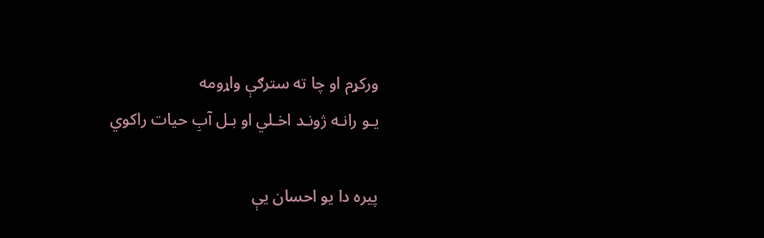ورکړم او چا ته سترګې واړومه
يـو رانـه ژونـد اخـلي او بـل آبِ حيات راکوي

پيره دا يو احسان يې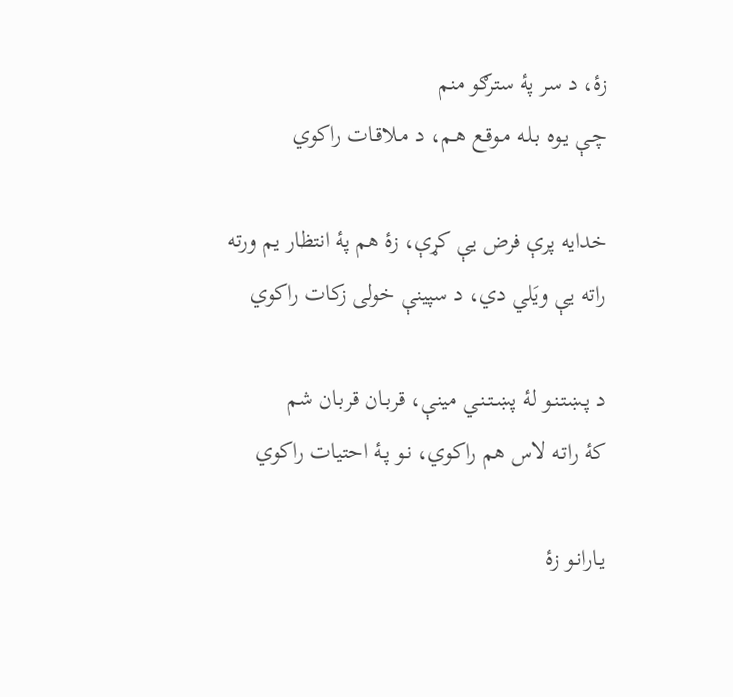زۀ، د سر پۀ سترګو منم
چـې يـوه بـلـه مـوقـع هـم، د مـلاقـات راکوي

خدايه پرې فرض يې کړې، زۀ هم پۀ انتظار يم ورته
راته يې ويَلي دي، د سپينې خولى زکات راکوي

د پـښتـنـو لۀ پښـتـنـي مينې، قربـان قربـان شم
کۀ راتـه لاس هم راکوي، نـو پـۀ احتيات راکوي

يـارانـو زۀ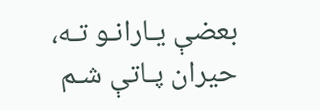بعضې يـارانـو تـه، حيران پـاتې شـم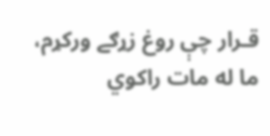قـرار چې روغ زړګے ورکړم، ما له مات راکوي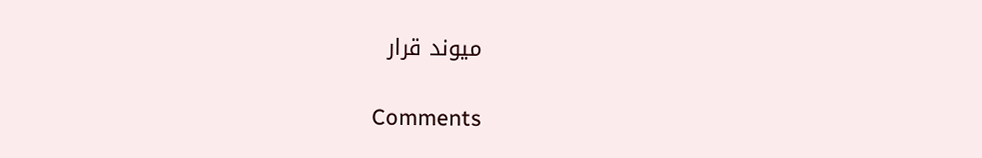ميوند قرار

Comments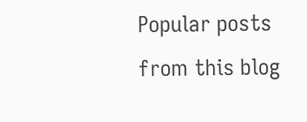Popular posts from this blog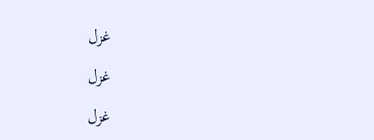غزل

غزل

غزل